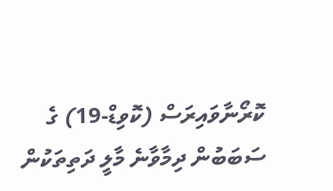ކޮރޯނާވައިރަސް (ކޮވިޑް-19) ގެ ސަބަބުން ދިމާވާނެ މާލީ ދަތިތަކުން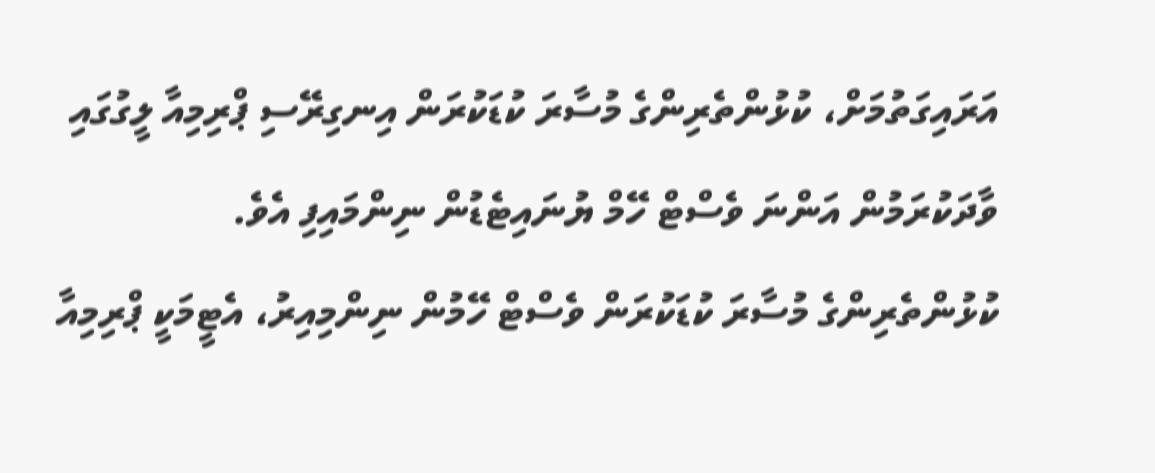އަރައިގަތުމަށް، ކުޅުންތެރިންގެ މުސާރަ ކުޑަކުރަން އިނގިރޭސި ޕްރިމިއާ ލީގުގައި ވާދަކުރަމުން އަންނަ ވެސްޓް ހޭމް ޔުނައިޓެޑުން ނިންމައިފި އެވެ.
ކުޅުންތެރިންގެ މުސާރަ ކުޑަކުރަން ވެސްޓް ހޭމުން ނިންމިއިރު، އެޓީމަކީ ޕްރިމިއާ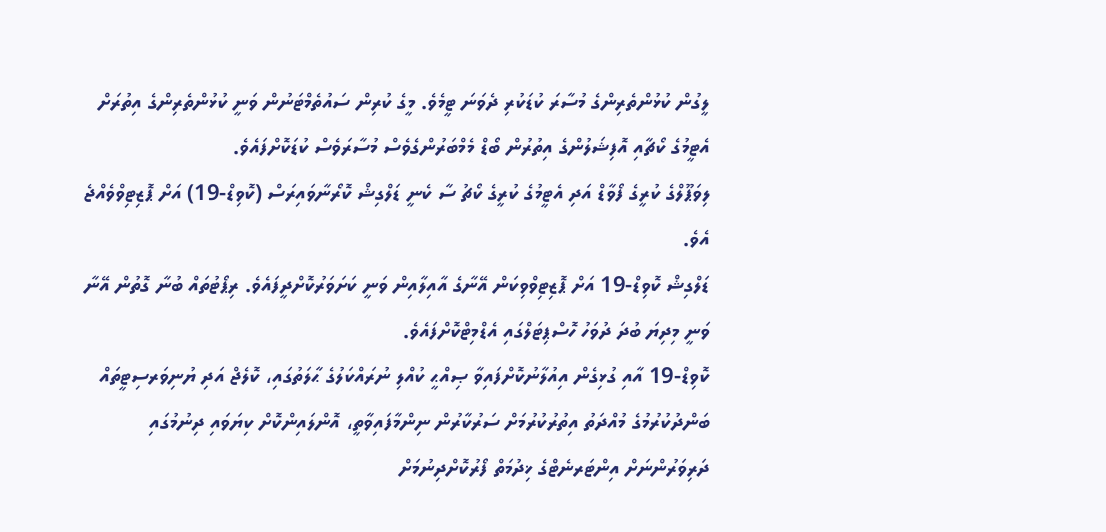ލީގުން ކުޅުންތެރިންގެ މުސާރަ ކުޑަކުރި ދެވަނަ ޓީމެވެ. މީގެ ކުރިން ސައުތެމްޓަނުން ވަނީ ކުޅުންތެރިންގެ އިތުރަށް އެޓީމުގެ ކޯޗާއި އޮފިޝަލުންގެ އިތުރުން ބޯޑް މެމްބަރުންގެވެސް މުސާރަވެސް ކުޑަކޮށްފައެވެ.
ލިވަޕޫލްގެ ކުރީގެ ފޯވާޑް އަދި އެޓީމުގެ ކުރީގެ ކޯޗު ސާ ކެނީ ޑަލްގިޝް ކޮރޯނާވައިރަސް (ކޮވިޑް-19) އަށް ޕޮޒިޓިވްވެއްޖެ އެވެ.
ޑަލްގިޝް ކޮވިޑް-19 އަށް ޕޮޒިޓިވްވިކަން އޭނާގެ އާއިލާއިން ވަނީ ކަށަވަރުކޮށްދީފައެވެ. ރިޕޯޓުތައް ބުނާ ގޮތުން އޭނާ ވަނީ މިދިޔަ ބުދަ ދުވަހު ހޮސްޕިޓަލްގައި އެޑްމިޓްކޮށްފައެވެ.
ކޮވިޑް-19 އާއި ގުޅިގެން އިއުލާނުކޮށްފައިވާ ޞިއްޙީ ކުއްލި ނުރައްކަލުގެ ޙާލަތުގައި، ކޮލެޖް އަދި ޔުނިވަރސިޓީތައް ބަންދުކުރުމުގެ މުއްދަތު އިތުރުކުރުމަށް ސަރުކާރުން ނިންމާފައިވާތީ، އޮންލައިންކޮށް ކިޔަވައި ދިނުމުގައި ދަރިވަރުންނަށް އިންޓަރނެޓްގެ ޚިދުމަތް ފޯރުކޮށްދިނުމަށް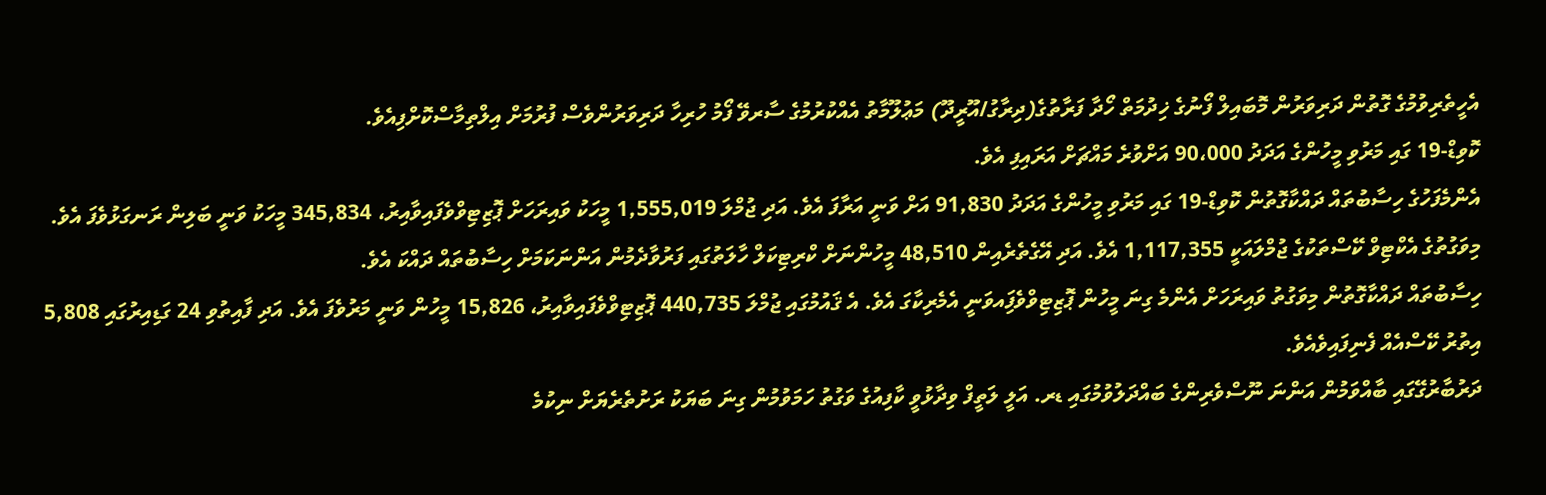އެހީތެރިވުމުގެ ގޮތުން ދަރިވަރުން މޮބައިލް ފޯނުގެ ޚިދުމަތް ހޯދާ ފަރާތުގެ(ދިރާގު/އޫރީދޫ) މަޢުލޫމާތު އެއްކުރުމުގެ ސާރވޭ ފޯމު ހުރިހާ ދަރިވަރުންވެސް ފުރުމަށް އިލްތިމާސްކޮށްފިއެވެ.
ކޮވިޑް-19 ގައި މަރުވި މީހުންގެ އަދަދު 90،000 އަށްވުރެ މައްޗަށް އަރައިފި އެވެ.
އެންމެފަހުގެ ހިސާބުތައް ދައްކާގޮތުން ކޮވިޑް-19 ގައި މަރުވި މީހުންގެ އަދަދު 91,830 އަށް ވަނީ އަރާފަ އެވެ. އަދި ޖުމްލަ 1,555,019 މީހަކު ވައިރަހަށް ޕޮޒިޓިވްވެފައިވާއިރު، 345,834 މީހަކު ވަނީ ބަލިން ރަނގަޅުވެފަ އެވެ.
މިވަގުތުގެ އެކްޓިވް ކޭސްތަކުގެ ޖުމްލައަކީ 1,117,355 އެވެ. އަދި އޭގެތެރެއިން 48,510 މީހުންނަށް ކްރިޓިކަލް ހާލަތުގައި ފަރުވާދެމުން އަންނަކަމަށް ހިސާބުތައް ދައްކަ އެވެ.
ހިސާބުތައް ދައްކާގޮތުން މިވަގުތު ވައިރަހަށް އެންމެ ގިނަ މީހުން ޕޮޒިޓިވްވެފަިއވަނީ އެމެރިކާގަ އެވެ. އެ ޤައުމުގައި ޖުމްލަ 440,735 ޕޮޒިޓިވްވެފައިވާއިރު، 15,826 މީހުން ވަނީ މަރުވެފަ އެވެ. އަދި ފާއިތުވި 24 ގަޑިއިރުގައި 5,808 އިތުރު ކޭސްއެއް ފެނިފައިވެއެވެ.
ދަރުބާރުގޭގައި ބާއްވަމުން އަންނަ ނޫސްވެރިންގެ ބައްދަލުވުމުގައި ޑރ. އަލީ ލަތީފް ވިދާޅުވީ ކާފިއުގެ ވަގުތު ހަމަވުމުން ގިނަ ބަޔަކު ރަށުތެރެޔަށް ނިކުމެ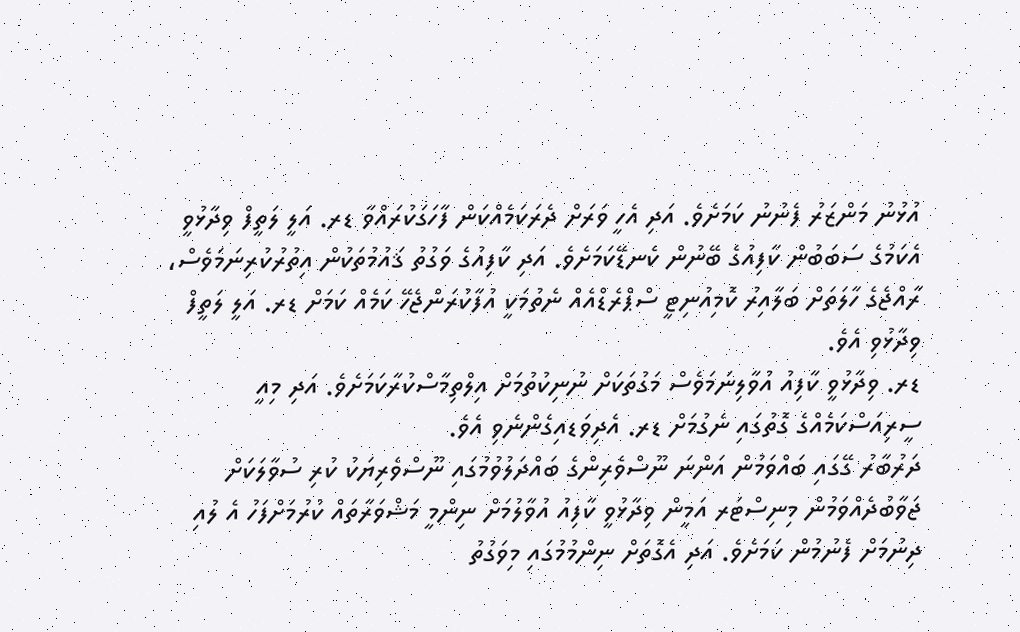އުޅުނު މަންޒަރު ފެނުނު ކަމަށެވެ. އަދި އެހީ ވަރަށް ދެރަކަމެއްކަން ފާހަގަކުރައްވާ ޑރ. އަލީ ލަތީފް ވިދާޅުވީ އެކަމުގެ ސަބަބުން ކާފިއުގެ ބޭނުން ކެނޑޭކަމަށެވެ. އަދި ކާފިއުގެ ވަގުތު ޤައުމުތަކުން އިތުރުކުރިނަމަވެސް، ރާއްޖެގެ ހާލަތަށް ބަލާއިރު ކޮމިއުނިޓީ ސްޕްރެޑްއެއް ނެތުމަކީ އުފާކުރަންޖެހޭ ކަމެއް ކަމަށް ޑރ. އަލީ ލަތީފް ވިދާޅުވި އެވެ.
ޑރ. ވިދާޅުވީ ކާފިއު އުވާލިނަމަވެސް މަގުތަކަށް ނުނިކުތުމަށް އިލްތިމާސްކުރާކަމަށެވެ. އަދި މިއީ ސީރިއަސްކަމެއްގެ ގޮތުގައި ނެގުމަށް ޑރ. އެދިވަޑއިގެންނެވި އެވެ.
ދަރުބާރު ގޭގައި ބައްވަމުން އަންނަ ނޫސްވެރިންގެ ބައްދަލުވުމުގައި ނޫސްވެރިޔަކު ކުރި ސުވާލަކަށް ޖަވާބުދެއްވަމުން މިނިސްޓަރ އަމީން ވިދާޅުވީ ކާފިއު އުވާލުމަށް ނިންމީ މަޝްވަރާތައް ކުރުމަށްފަހު އެ ލުއި ދިނުމަށް ފެނުމުން ކަމަށެވެ. އަދި އެގޮތަށް ނިންމުމުގައި މިވަގުތު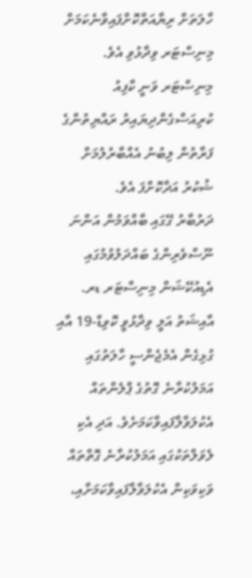ހާލަތަށް ރިޔާއަތްކޮށްފައިވާނެކަމަށް މިނިސްޓަރ ވިދާޅުވި އެވެ. މިނިސްޓަރ ވަނީ ކާފިއު ކުރިއަސްގެންދިޔައިރު ރައްޔިތުންގެ ފަރާތުން ލިބުނު އެއްބާރުލުމަށް ޝުކުރު އަދާކޮށްފަ އެވެ.
ދަރުބާރު ގޭގައި ބާއްވަމުން އަންނަ ނޫސްވެރިންގެ ބައްދަލުވުމުގައި އެޑިއުކޭޝަން މިނިސްޓަރ ޑރ. އާއިޝަތު އަލީ ވިދާޅުވީ ކޮވިޑް-19 އާއި ގުޅިގެން އެމެޖެންސީ ހާލަތުގައި އަމަލުކުރާނެ ގޮތުގެ ޕްލެންތައް އެކުލަވާލާފައިވާކަމަށެވެ. އަދި އެކި ލެވަލްތަކުގައި އަމަލުކުރާނެ ގޮތްތައް ވަކިވަކިން އެކުލަވާލާފައިވާކަމަށާއި،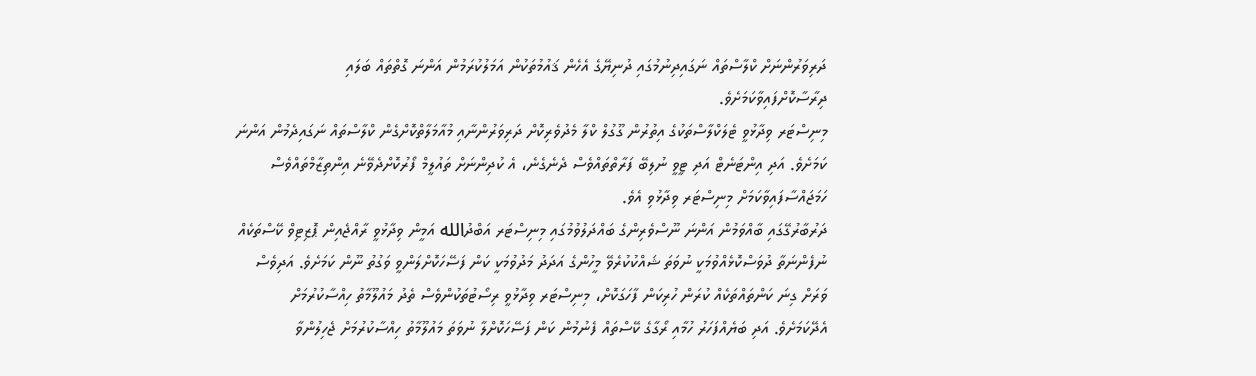ދަރިވަރުންނަށް ކްލާސްތައް ނަގައިދިނުމުގައި ދުނިޔޭގެ އެހެން ޤައުމުތަކުން އަމަލުކުރަމުން އަންނަ ގޮތްތައް ބަލައި ދިރާސާކޮށްފައިވާކަމަށެވެ.
މިނިސްޓަރ ވިދާޅުވީ ޓެލަކްލާސްތަކުގެ އިތުރުން ގޫގުލް ކްލާ މެދުވެރިކޮށް ދަރިވަރުންނާއި މުއާމަލާތްކޮށްގެން ކްލާސްތައް ނަގައިދެމުން އަންނަ ކަމަށެވެ. އަދި އިންޓަނެޓް އަދި ޓީވީ ނުލިބޭ ފަރާތްތައްވެސް ދެނެގެނެ، އެ ކުދިންނަށް ތައުލީމް ފޯރުކޮށްދެވޭނެ އިންތިޒާމްތައްވެސް ހަމަޖައްސާފައިވާކަމަށް މިނިސްޓަރ ވިދާޅުވި އެވެ.
ދަރުބާރުގޭގައި ބާއްވަމުން އަންނަ ނޫސްވެރިންގެ ބައްދަލުވުމުގައި މިނިސްޓަރ އަބްދުالله އަމީން ވިދާޅުވީ ރާއްޖެއިން ޕޮޒިޓިވް ކޭސްތަކެއް ނުފެންނަތާ ދުވަސްކޮޅެއްވުމަކީ ނުވަތަ ޝައްކުކުރެވޭ މީހުންގެ އަދަދު މަދުވުމަކީ ކަން ފަސޭހަކޮށްލަންވީ ވަގުތު ނޫން ކަމަށެވެ. އަދިވެސް ވަރަށް ގިނަ ކަންތައްތަކެއް ކުރަން ހުރިކަން ފާހަގަކޮށް، މިނިސްޓަރ ވިދާޅުވީ ރިސޯޓުތަކުންވެސް ތެދު މައުލޫމާތު ހިއްސާކުރުމަށް އެދޭކަމަށެވެ. އަދި ބަޔެއްފަހަރު ހުމާއި ރޯގާގެ ކޭސްތައް ފެނުމުން ކަން ފަސޭހަކޮށްލާ ނުވަތަ މައުލޫމާތު ހިއްސާކުރުމަށް ޖެހިލުންވާ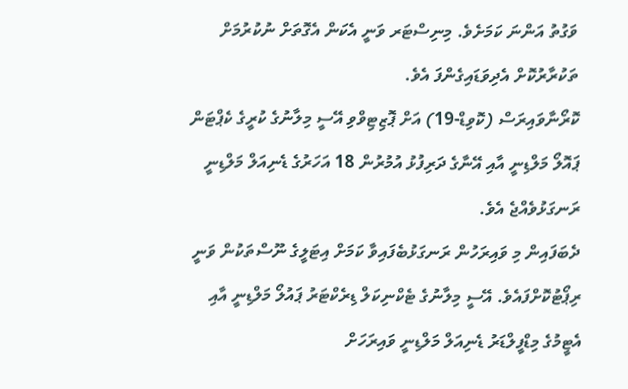ވަގުތު އަންނަ ކަމަށެވެ. މިނިސްޓަރ ވަނީ އެކަން އެގޮތަށް ނުކުރުމަށް ތަކުރާރުކޮށް އެދިވަޑައިގެންފަ އެވެ.
ކޮރޯނާވައިރަސް (ކޮވިޑް-19) އަށް ޕޮޒިޓިވްވި އޭސީ މިލާނުގެ ކުރީގެ ކެޕްޓަން ޕައޮލޯ މަލްޑިނީ އާއި އޭނާގެ ދަރިފުޅު އުމުރުން 18 އަހަރުގެ ޑެނިއަލް މަލްޑިނީ ރަނގަޅުވެއްޖެ އެވެ.
ދެބަފައިން މި ވައިރަހުން ރަނގަޅުބެފައިވާ ކަމަށް އިޓަލީގެ ނޫސްތަކުން ވަނީ ރިޕޯޓުކޮށްފައެވެ. އޭސީ މިލާނުގެ ޓެކްނިކަލް ޑިރެކްޓަރު ޕައުލޯ މަލްޑިނީ އާއި އެޓީމުގެ މިޑްފީލްޑަރު ޑެނިއަލް މަލްޑިނީ ވައިރަހަށް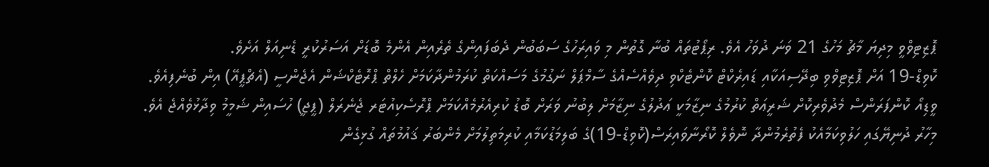ޕޮޒިޓިވްވީ މިދިޔަ މާޗު މަހުގެ 21 ވަނަ ދުވަހު އެވެ. ރިޕޯޓުތައް ބުނާ ގޮތުން މި ވައިރަހުގެ ސަބަބުން ދެބަފައިންގެ ތެރެއިން އެންމެ ބޮޑަށް އަސަރުކުރީ ޑެނިއަލް އަށެވެ.
ކޮވިޑް-19 އަށް ޕޮޒިޓިވްވި ބިދޭސިއަކާއި ޑައިރެކްޓް ކޮންޓެކްވި ދިވެއްސެއްގެ ސާމްޕަލް ނަގުމުގެ މަސައްކަތް ކުރަމުންދާކަމަށް ހެލްތް ޕްރޮޓެކްޝަން އެޖެންސީ (އެޗްޕީއޭ) އިން ބުނެފިއެވެ.
ވީޑިއޯ ކޮންފަރަންސް މެދުވެރިކޮށް ޝަރީޢަތް ކުރުމުގެ ނިޒާމަކީ ޢަދުލުގެ ނިޒާމަށް ލިބުނު ވަރަށް ބޮޑު ކުރިއެރުމެއްކަމަށް ޕްރޮސެކިއުޓަރ ޖެނެރަލް (ޕީޖީ) ހުސައިން ޝަމީމު ވިދާޅުވެއްޖެ އެވެ.
މިހާރު ދުނިޔޭގައި ހަލުވިކަމާއެކު ފެތުރެމުންދާ ނޮވެލް ކޮރޯނާވައިރަސް(ކޮވިޑް-19)ގެ ބަލިމަޑުކަމާއި ކުރިމަތިލުމަށް މެންބަރު ޤައުމުތައް ގުޅިގެން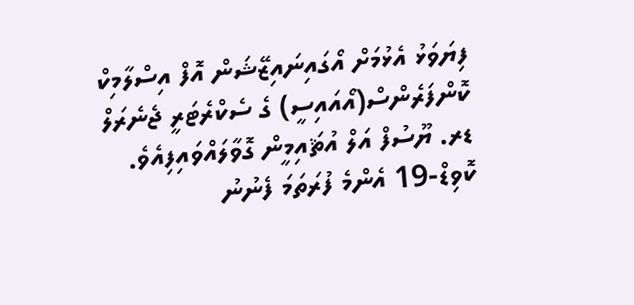ފިޔަވަޅު އެޅުމަށް އޯގައިނައިޒޭޝަން އޮފް އިސްލާމިކް ކޮންފަރެންސް(އޯއައިސީ) ގެ ސެކްރެޓަރީ ޖެނެރަލް ޑރ. ޔޫސުފް އަލް އުޘައިމީން ގޮވާލައްވައިފިއެވެ.
ކޮވިޑް-19 އެންމެ ފުރަތަމަ ފެނުނު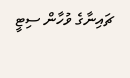ޗައިނާގެ ވުހާން ސިޓީ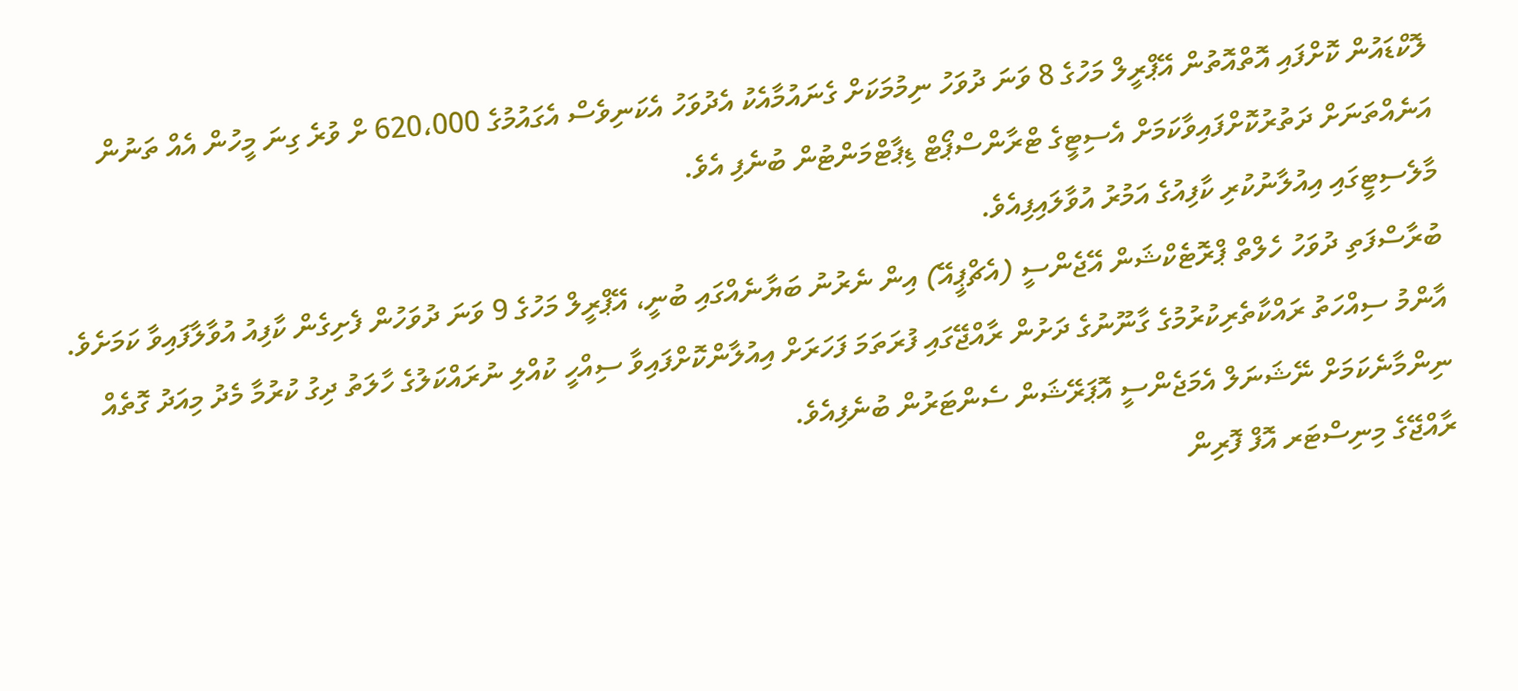ލޮކްޑައުން ކޮށްފައި އޮތްއޮތުން އޭޕްރީލް މަހުގެ 8 ވަނަ ދުވަހު ނިމުމަކަށް ގެނައުމާއެކު އެދުވަހު އެކަނިވެސް އެގައުމުގެ 620،000 ށް ވުރެ ގިނަ މީހުން އެއް ތަނުން އަނެއްތަނަށް ދަތުރުކޮށްފައިވާކަމަށް އެސިޓީގެ ޓްރާންސްޕޯޓް ޑިޕާޓްމަންޓުން ބުނެފި އެވެ.
މާލެސިޓީގައި އިއުލާނުކުރި ކާފިއުގެ އަމުރު އުވާލައިފިއެވެ.
ބުރާސްފަތި ދުވަހު ހެލްތް ޕްރޮޓެކްޝަން އޭޖެންސީ (އެޗްޕީއޭ) އިން ނެރުނު ބަޔާނެއްގައި ބުނީ، އޭޕްރީލް މަހުގެ 9 ވަނަ ދުވަހުން ފެށިގެން ކާފިއު އުވާލާފައިވާ ކަމަށެވެ.
އާންމު ސިއްހަތު ރައްކާތެރިކުރުމުގެ ގާނޫނުގެ ދަށުން ރާއްޖޭގައި ފުރަތަމަ ފަހަރަށް އިއުލާންކޮށްފައިވާ ސިއްހީ ކުއްލި ނުރައްކަލުގެ ހާލަތު ދިގު ކުރުމާ މެދު މިއަދު ގޮތެއް ނިންމާނެކަމަށް ނޭޝަނަލް އެމަޖެންސީ އޮޕަރޭޝަން ސެންޓަރުން ބުނެފިއެވެ.
ރާއްޖޭގެ މިނިސްޓަރ އޮފް ފޮރިން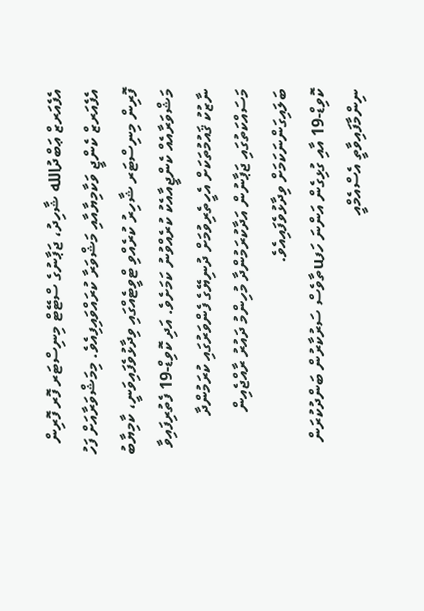އެފެއަރޒް ޢަބްދުالله ޝާހިދު، ޖަޕާނުގެ ސްޓޭޓް މިނިސްޓަރ ފޮރ ފޮރިން އެފެއަރޒް ކެންޖީ ވަކާމިޔާއާއި މަޝްވަރާ ކުރައްވައިފިއެވެ. މިމަޝްވަރާއަށް ފަހު ފޮރިން މިނިސްޓަރ ޝާހިރު ކުރެއްވި ޓްވީޓެއްގައި ވިދާޅުވެފައިވަނީ، ކާމިޔާބު މަޝްވަރާއެއް ކެންޖީއާއެކު ކުރެއްވުނު ކަމަށެވެ. އަދި ކޮވިޑް-19 ފެތުރިފައިވާ ނާޒުކު ޤައުމުތަކަށް އެހީތެރިވުމަށް ދުނިޔޭގެ ފެންވަރުގައި ކުރަމުންދާ މަސައްކަތުގައި ޖަޕާނުން އަދާކުރަމުންދާ މުހިންމު ދައުރު ރާއްޖެއިން ބަލައިގަންނަކަމަށް ވިދާޅުވެފައިއެވެ.
ކޮވިޑް-19 އާއި ގުޅިގެން އަންނަ ހަފuތާވެސް ސަރުކާރުން ބަންދުކުރަން ނިންމާފައިވާތީ އެސްއެމްއީ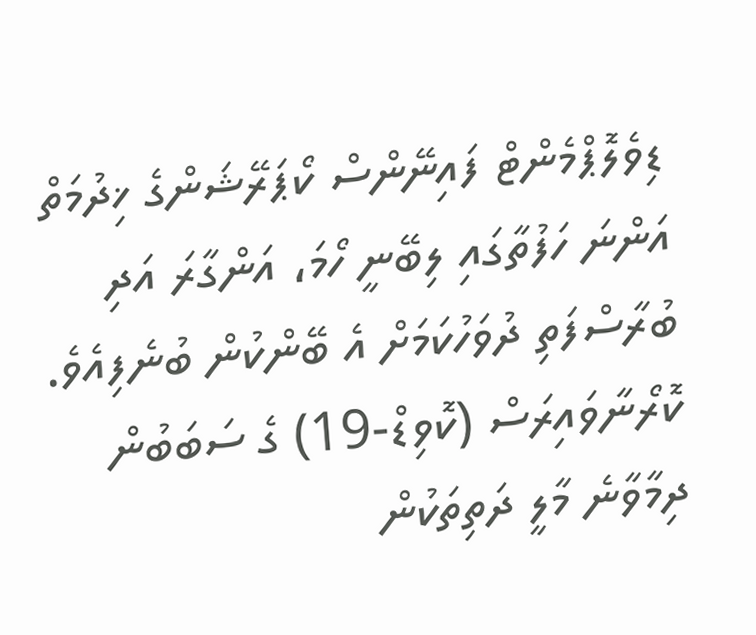ޑިވެލޮޕްމެންޓް ފައިނޭންސް ކޯޕަރޭޝަންގެ ޚިދުމަތް އަންނަ ހަފުތާގައި ލިބޭނީ ހޯމަ، އަންގާރަ އަދި ބުރާސްފަތި ދުވަހުކަމަށް އެ ބޭންކުން ބުނެފިއެވެ.
ކޮރޯނާވައިރަސް (ކޮވިޑް-19) ގެ ސަބަބުން ދިމާވާނެ މާލީ ދަތިތަކުން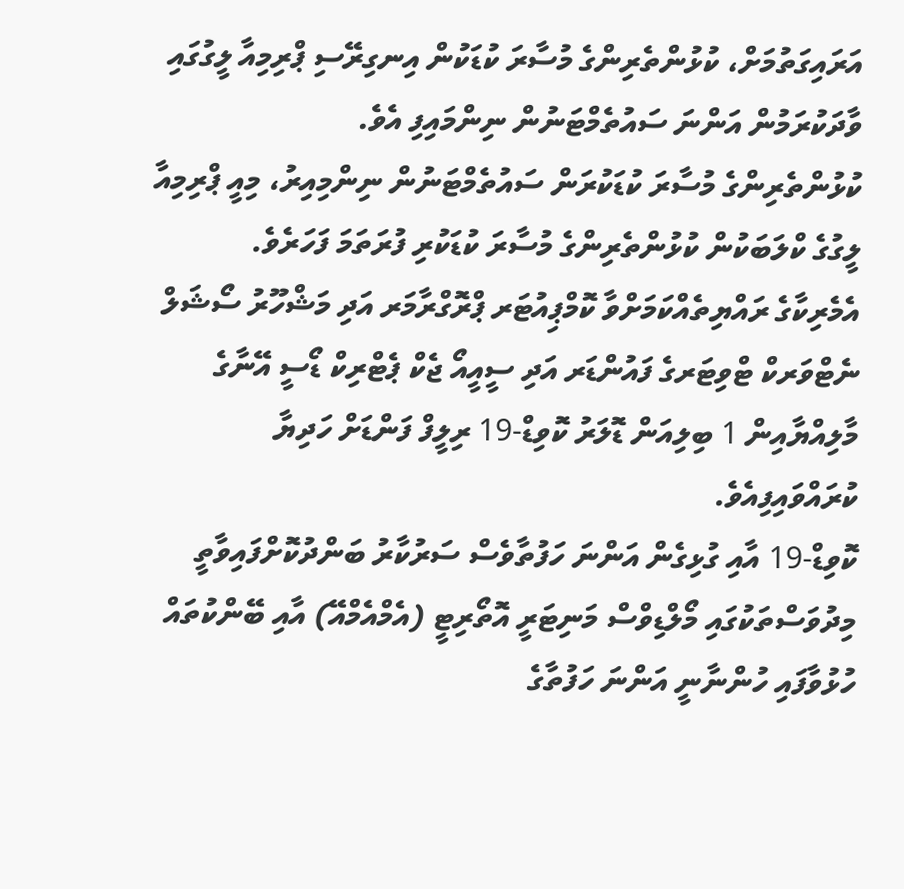އަރައިގަތުމަށް، ކުޅުންތެރިންގެ މުސާރަ ކުޑަކުން އިނގިރޭސި ޕްރިމިއާ ލީގުގައި ވާދަކުރަމުން އަންނަ ސައުތެމްޓަނުން ނިންމައިފި އެވެ.
ކުޅުންތެރިންގެ މުސާރަ ކުޑަކުރަން ސައުތެމްޓަނުން ނިންމިއިރު، މިއީ ޕްރިމިއާ ލީގުގެ ކްލަބަކުން ކުޅުންތެރިންގެ މުސާރަ ކުޑަކުރި ފުރަތަމަ ފަހަރެވެ.
އެމެރިކާގެ ރައްޔިތެއްކަމަށްވާ ކޮމްޕިއުޓަރ ޕްރޮގްރާމަރ އަދި މަޝްހޫރު ސޯޝަލް ނެޓްވަރކް ޓްވިޓަރގެ ފައުންޑަރ އަދި ސީއީއޯ ޖެކް ޕެޓްރިކް ޑޯސީ އޭނާގެ މާލިއްޔާއިން 1 ބިލިއަން ޑޮލަރު ކޮވިޑް-19 ރިލީފް ފަންޑަށް ހަދިޔާ ކުރައްވައިފިއެވެ.
ކޮވިޑް-19 އާއި ގުޅިގެން އަންނަ ހަފުތާވެސް ސަރުކާރު ބަންދުކޮށްފައިވާތީ މިދުވަސްތަކުގައި މޯލްޑިވްސް މަނިޓަރީ އޮތޯރިޓީ (އެމްއެމްއޭ) އާއި ބޭންކުތައް ހުޅުވާފައި ހުންނާނީ އަންނަ ހަފުތާގެ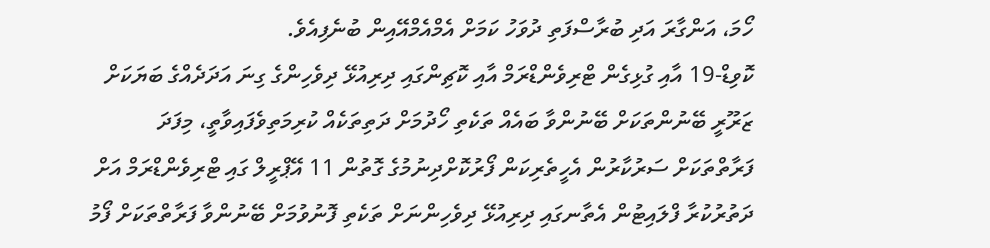ހޯމަ، އަންގާރަ އަދި ބުރާސްފަތި ދުވަހު ކަމަށް އެމްއެމްއޭއިން ބުނެފިއެވެ.
ކޮވިޑް-19 އާއި ގުޅިގެން ޓްރިވެންޑްރަމް އާއި ކޮޗިންގައި ދިރިއުޅޭ ދިވެހިންގެ ގިނަ އަދަދެއްގެ ބަޔަކަށް ޒަރޫރީ ބޭނުންތަކަށް ބޭނުންވާ ބައެއް ތަކެތި ހޯދުމަށް ދަތިތަކެއް ކުރިމަތިވެފައިވާތީ، މިފަދަ ފަރާތްތަކަށް ސަރުކާރުން އެހީތެރިކަން ފޯރުކޮށްދިނުމުގެ ގޮތުން 11 އޭޕްރީލް ގައި ޓްރިވެންޑްރަމް އަށް ދަތުރުކުރާ ފްލައިޓުން އެތާނގައި ދިރިއުޅޭ ދިވެހިންނަށް ތަކެތި ފޮނުވުމަށް ބޭނުންވާ ފަރާތްތަކަށް ފޯމު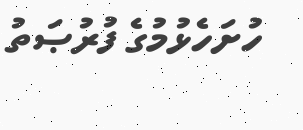ހުށަހެޅުމުގެ ފުރުޞަތު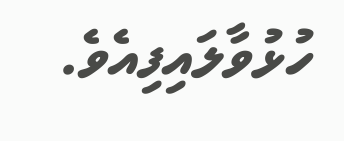ހުޅުވާލައިފިއެވެ.